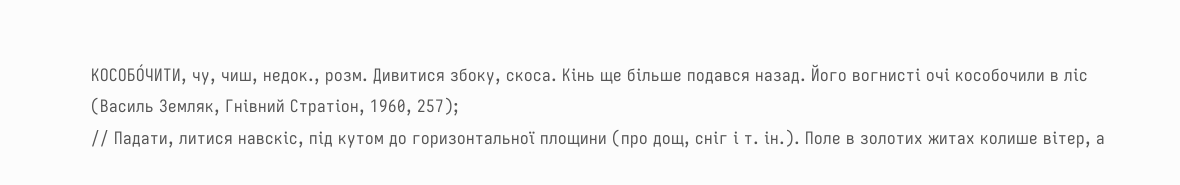КОСОБО́ЧИТИ, чу, чиш, недок., розм. Дивитися збоку, скоса. Кінь ще більше подався назад. Його вогнисті очі кособочили в ліс (Василь Земляк, Гнівний Стратіон, 1960, 257);
// Падати, литися навскіс, під кутом до горизонтальної площини (про дощ, сніг і т. ін.). Поле в золотих житах колише вітер, а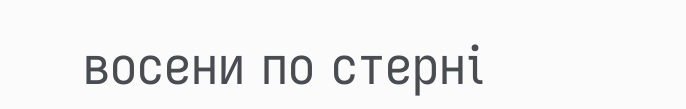восени по стерні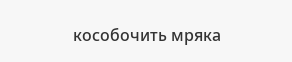кособочить мряка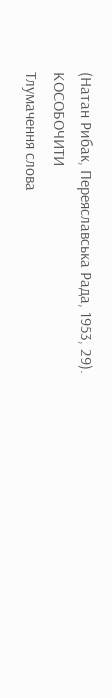(Натан Рибак, Переяславська Рада, 1953, 29).
КОСОБОЧИТИ
Тлумачення слова